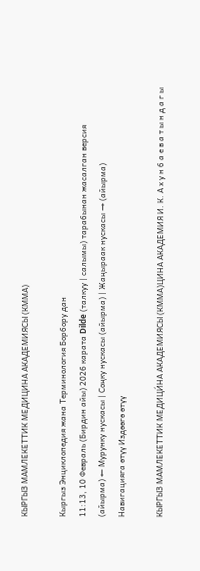КЫРГЫЗ МАМЛЕКЕТТИК МЕДИЦИНА АКАДЕМИЯСЫ (КММА)

Кыргыз Энциклопедия жана Терминология Борбору дан
11:13, 10 Февраль (Бирдин айы) 2026 карата Dilde (талкуу | салымы) тарабынан жасалган версия
(айырма) ← Мурунку нускасы | Соңку нускасы (айырма) | Жаңыраак нускасы → (айырма)
Навигацияга өтүү Издөөгө өтүү

КЫРГЫЗ МАМЛЕКЕТТИК МЕДИЦИ́НА АКАДЕМИЯСЫ (КММА)ЦИНА АКАДЕМИЯ И. К. А х у н б а е в а т ы н д а г ы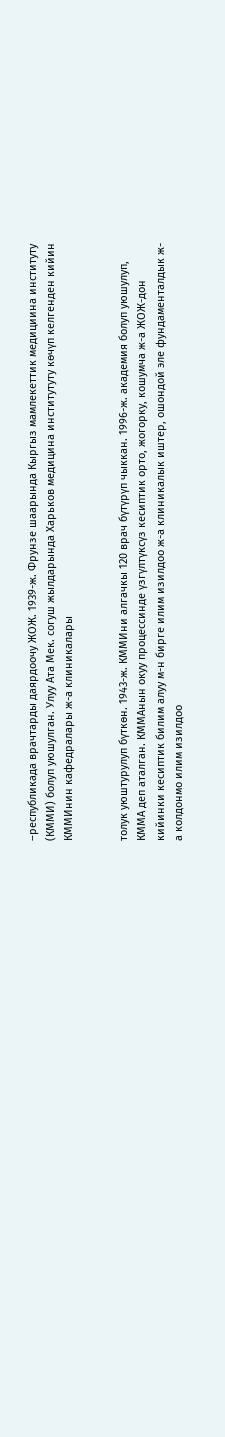–республикада врачтарды даярдоочу ЖОЖ. 1939-ж. Фрунзе шаарында Кыргыз мамлекеттик медициина институту (КММИ) болуп уюшулган. Улуу Ата Мек. согуш жылдарында Харьков медицина институтуту көчүп келгенден кийин КММИнин кафедралары ж-а клиникалары


толук уюштурулуп бүткөн. 1943-ж. КММИни алгачкы 120 врач бүтүрүп чыккан. 1996-ж. академия болуп уюшулуп, КММА деп аталган. КММАнын окуу процессинде үзгүлтүксүз кесиптик орто, жогорку, кошумча ж-а ЖОЖ-дон кийинки кесиптик билим алуу м-н бирге илим изилдоо ж-а клиникалык иштер, ошондой эле фундаменталдык ж-а колдонмо илим изилдоо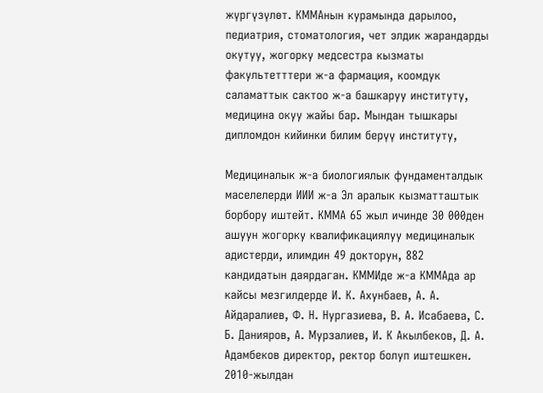жүргүзүлөт. КММАнын курамында дарылоо, педиатрия, стоматология, чет элдик жарандарды окутуу, жогорку медсестра кызматы факультетттери ж-а фармация, коомдук саламаттык сактоо ж-а башкаруу институту, медицина окуу жайы бар. Мындан тышкары дипломдон кийинки билим берүү институту,

Медициналык ж-а биологиялык фундаменталдык маселелерди ИИИ ж-а Эл аралык кызматташтык борбору иштейт. КММА 65 жыл ичинде 30 000ден ашуун жогорку квалификациялуу медициналык адистерди, илимдин 49 докторун, 882 кандидатын даярдаган. КММИде ж-а КММАда ар кайсы мезгилдерде И. К. Ахунбаев, А. А. Айдаралиев, Ф. Н. Нургазиева, В. А. Исабаева, С. Б. Данияров, А. Мурзалиев, И. К Акылбеков, Д. А. Адамбеков директор, ректор болуп иштешкен. 2010-жылдан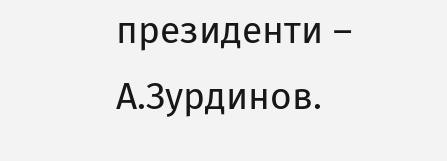президенти – А.Зурдинов.